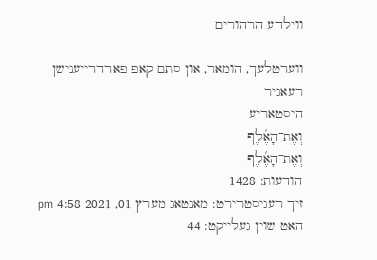ווילדע הרהורים

ווערטלעך, הומאר, און סתם קאפ פארדרייענישן
רעאגיר
היסטאריע
וְאֶת־הָאֶ֜לֶף
וְאֶת־הָאֶ֜לֶף
הודעות: 1428
זיך רעגיסטרירט: מאנטאג מערץ 01, 2021 4:58 pm
האט שוין געלייקט: 44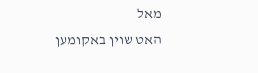מאל
האט שוין באקומען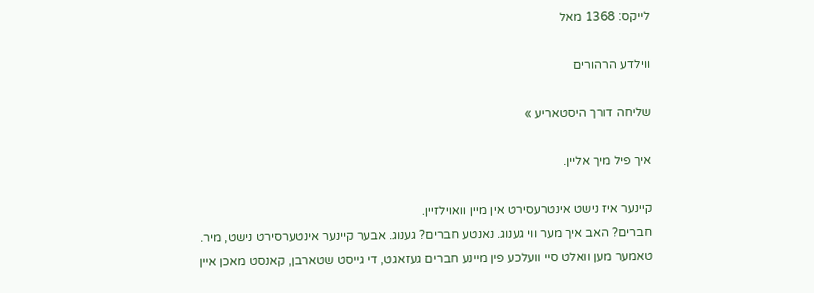לייקס: 1368 מאל

ווילדע הרהורים

שליחה דורך היסטאריע »

איך פיל מיך אליין.

קיינער איז נישט אינטרעסירט אין מיין וואוילזיין.
חברים? האב איך מער ווי גענוג. נאנטע חברים? גענוג. אבער קיינער אינטערסירט נישט, מיר.
טאמער מען וואלט סיי וועלכע פין מיינע חברים געזאגט, די גייסט שטארבן, קאנסט מאכן איין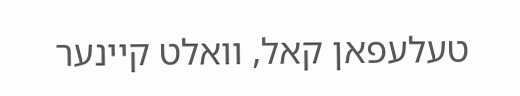טעלעפאן קאל, וואלט קיינער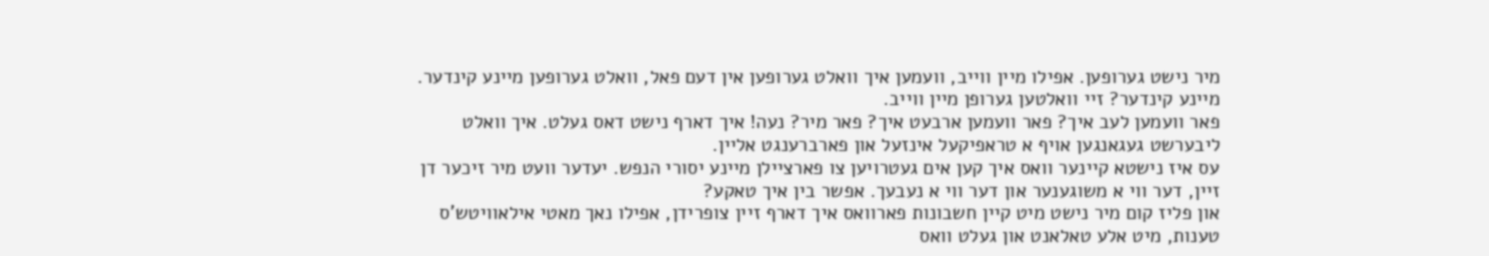מיר נישט גערופען. אפילו מיין ווייב, וועמען איך וואלט גערופען אין דעם פאל, וואלט גערופען מיינע קינדער. מיינע קינדער? זיי וואלטען גערופן מיין ווייב.
פאר וועמען לעב איך? פאר וועמען ארבעט איך? פאר מיר? נעה! איך דארף נישט דאס געלט. איך וואלט ליבערשט געגאנגען אויף א טראפיקעל אינזעל און פארברענגט אליין.
עס איז נישטא קיינער וואס איך קען אים געטרויען צו פארציילן מיינע יסורי הנפש. יעדער וועט מיר זיכער דן זיין, דער ווי א משוגענער און דער ווי א נעבעך. אפשר בין איך טאקע?
און פליז קום מיר נישט מיט קיין חשבונות פארוואס איך דארף זיין צופרידן, אפילו נאך מאטי אילאוויטש'ס טענות, מיט אלע טאלאנט און געלט וואס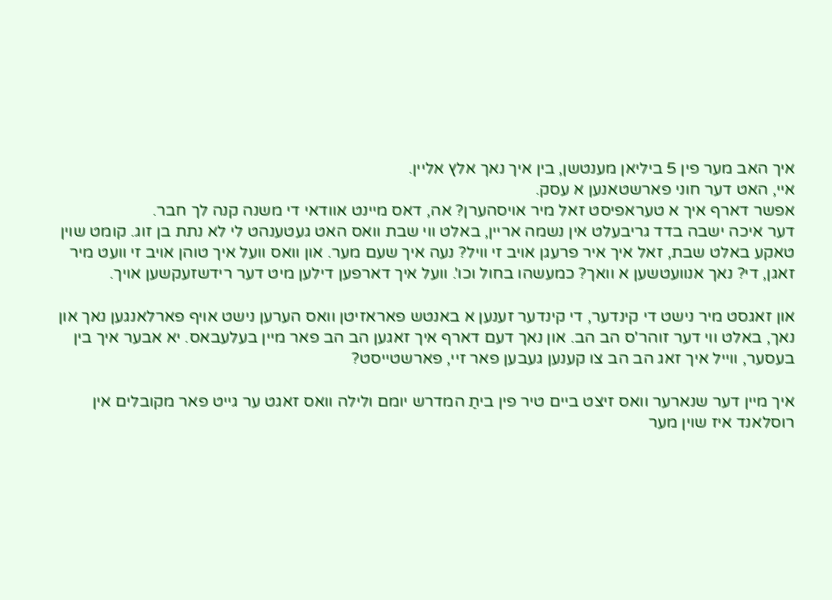איך האב מער פין 5 ביליאן מענטשן, בין איך נאך אלץ אליין.
איי, האט דער חוני פארשטאנען א עסק.
אפשר דארף איך א טעראפיסט זאל מיר אויסהערן? אה, דאס מיינט אוודאי די משנה קנה לך חבר.
דער איכה ישבה בדד גריבעלט אין נשמה אריין, באלט ווי שבת וואס האט געטענהט לי לא נתת בן זוג. קומט שוין טאקע באלט שבת, זאל איך איר פרעגן אויב זי וויל? נעה איך שעם מער. און וואס וועל איך טוהן אויב זי וועט מיר זאגן, די? נאך אנוועטשען א וואך? כמעשהו בחול וכו'. וועל איך דארפען דילען מיט דער רידשזעקשען אויך.

און זאגסט מיר נישט די קינדער, די קינדער זענען א באנטש פאראזיטן וואס הערען נישט אויף פארלאנגען נאך און נאך, באלט ווי דער זוהר'ס הב הב. און נאך דעם דארף איך זאגען הב הב פאר מיין בעלעבאס. יא אבער איך בין בעסער, ווייל איך זאג הב הב צו קענען געבען פאר זיי, פארשטייסט?

איך מיין דער שנארער וואס זיצט ביים טיר פין ביתַ המדרש יומם ולילה וואס זאגט ער גייט פאר מקובלים אין רוסלאנד איז שוין מער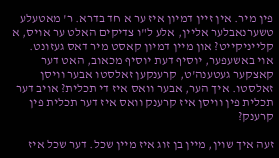פין מיר. אין זיין דמיון איז ער א חד בדרא. ר' מאטעלע טשערנאבלער אליין, אלע ל"ו צדיקים האלט ער אויס, א קלייניקייט? און מיין דמיון קאסט מיר דאס געזונט.
אוי באשעפער, יוסיף דעת יוסיף מכאוב, האט דער קאצקער געטענה'ט, קרענקען זאלסטו אבער וויסן זאלסטו. איך הער, אבער וואס איז די תכלית? אויב דער תכלית פין וויסן איז קרענק וואס איז דער תכלית פין קרענק?

זעה איך שוין, מיין בן זוג איז מיין שכל. דער שכל איז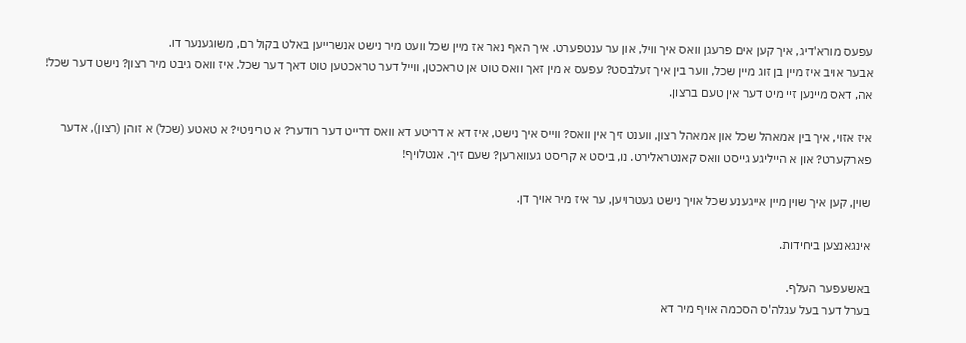עפעס מורא'דיג, איך קען אים פרעגן וואס איך וויל, און ער ענטפערט. איך האף נאר אז מיין שכל וועט מיר נישט אנשרייען באלט בקול רם, משוגענער דו.
אבער אויב איז מיין בן זוג מיין שכל, ווער בין איך זעלבסט? עפעס א מין זאך וואס טוט אן טראכטן, ווייל דער טראכטען טוט דאך דער שכל. איז וואס גיבט מיר רצון? נישט דער שכל! אה, דאס מיינען זיי מיט דער אין טעם ברצון.

איז אזוי, איך בין אמאהל שכל און אמאהל רצון, ווענט זיך אין וואס? ווייס איך נישט, איז דא א דריטע דא וואס דרייט דער רודער? א טריניטי? א טאטע (שכל) א זוהן (רצון), אדער פארקערט? און א הייליגע גייסט וואס קאנטראלירט. נו, ביסט א קריסט געווארען? שעם זיך. אנטלויף!

שוין, קען איך שוין מיין אייגענע שכל אויך נישט געטרויען, ער איז מיר אויך דן.

אינגאנצען ביחידות.

באשעפער העלף.
בערל דער בעל עגלה'ס הסכמה אויף מיר דא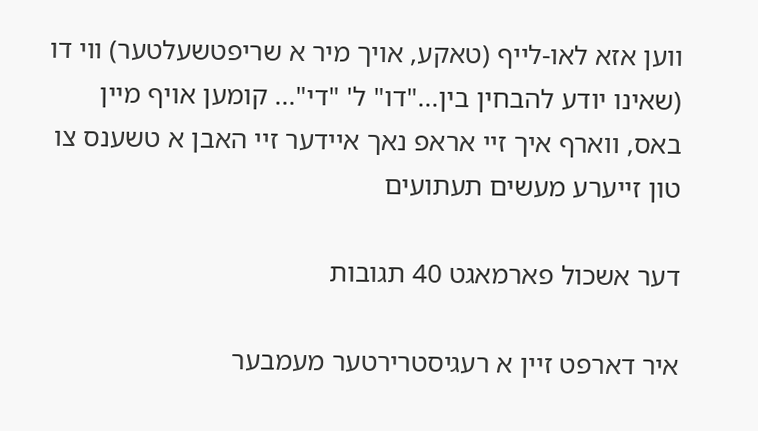ווען אזא לאו-לייף (טאקע, אויך מיר א שריפטשעלטער) ווי דו (שאינו יודע להבחין בין..."דו" ל' "די"... קומען אויף מיין באס, ווארף איך זיי אראפ נאך איידער זיי האבן א טשענס צו טון זייערע מעשים תעתועים

דער אשכול פארמאגט 40 תגובות

איר דארפט זיין א רעגיסטרירטער מעמבער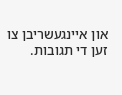און איינגעשריבן צו זען די תגובות.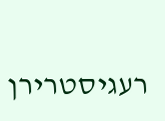רעגיסטרירן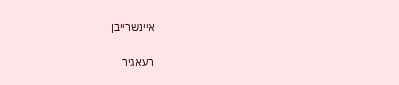איינשרייבן

רעאגיר